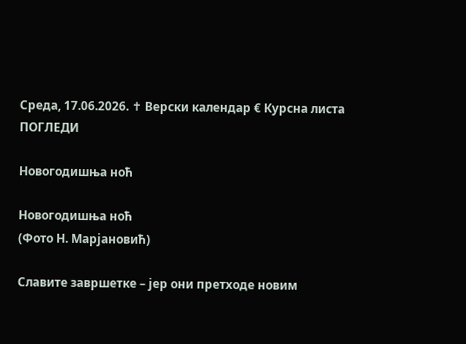Среда, 17.06.2026. ✝ Верски календар € Курсна листа
ПОГЛЕДИ

Новогодишња ноћ

Новогодишња ноћ
(Фото Н. Марјановић)

Славите завршетке – јер они претходе новим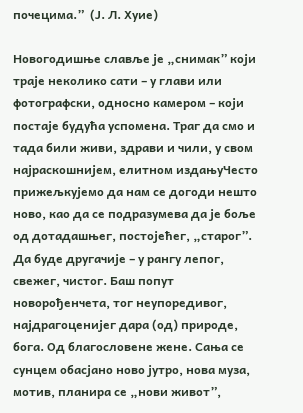почецима.”  (Ј. Л. Хуие)

Новогодишње славље је „снимак” који траје неколико сати – у глави или фотографски, односно камером – који постаје будућа успомена. Траг да смо и тада били живи, здрави и чили, у свом најраскошнијем, елитном издањуЧесто прижељкујемо да нам се догоди нешто ново, као да се подразумева да је боље од дотадашњег, постојећег, „старог”.  Да буде другачије – у рангу лепог, свежег, чистог. Баш попут новорођенчета, тог неупоредивог, најдрагоценијег дара (од) природе, бога. Од благословене жене. Сања се сунцем обасјано ново јутро, нова муза, мотив, планира се „нови живот”,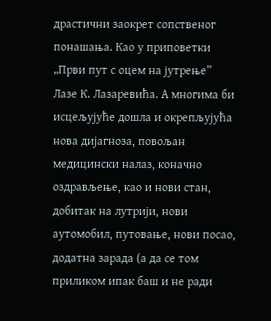драстични заокрет сопственог понашања. Као у приповетки „Први пут с оцем на јутрење” Лазе К. Лазаревића. А многима би исцељујуће дошла и окрепљујућа нова дијагноза, повољан медицински налаз, коначно оздрављење, као и нови стан, добитак на лутрији, нови аутомобил, путовање, нови посао, додатна зарада (а да се том приликом ипак баш и не ради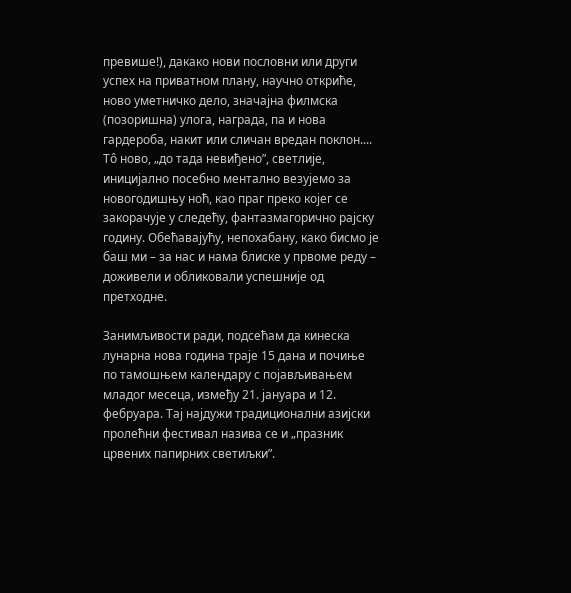превише!), дакако нови пословни или други успех на приватном плану, научно откриће, ново уметничко дело, значајна филмска (позоришна) улога, награда, па и нова гардероба, накит или сличан вредан поклон.... Тô ново, „до тада невиђено”, светлије, иницијално посебно ментално везујемо за новогодишњу ноћ, као праг преко којег се закорачује у следећу, фантазмагорично рајску годину. Обећавајућу, непохабану, како бисмо је баш ми – за нас и нама блиске у првоме реду – доживели и обликовали успешније од претходне.

Занимљивости ради, подсећам да кинеска лунарна нова година траје 15 дана и почиње по тамошњем календару с појављивањем младог месеца, између 21. јануара и 12. фебруара. Тај најдужи традиционални азијски пролећни фестивал назива се и „празник црвених папирних светиљки”.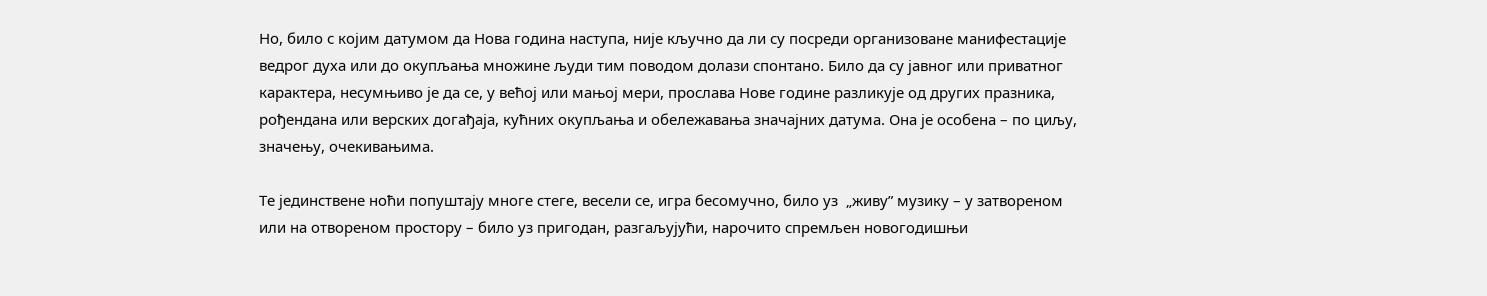Но, било с којим датумом да Нова година наступа, није кључно да ли су посреди организоване манифестације ведрог духа или до окупљања множине људи тим поводом долази спонтано. Било да су јавног или приватног карактера, несумњиво је да се, у већој или мањој мери, прослава Нове године разликује од других празника, рођендана или верских догађаја, кућних окупљања и обележавања значајних датума. Она је особена – по циљу, значењу, очекивањима.

Те јединствене ноћи попуштају многе стеге, весели се, игра бесомучно, било уз  „живу” музику – у затвореном или на отвореном простору – било уз пригодан, разгаљујући, нарочито спремљен новогодишњи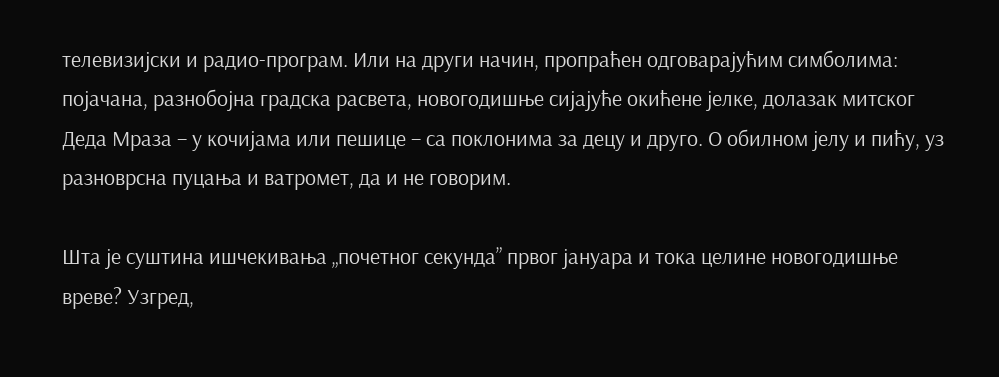телевизијски и радио-програм. Или на други начин, пропраћен одговарајућим симболима: појачана, разнобојна градска расвета, новогодишње сијајуће окићене јелке, долазак митског Деда Мраза – у кочијама или пешице – са поклонима за децу и друго. О обилном јелу и пићу, уз разноврсна пуцања и ватромет, да и не говорим.

Шта је суштина ишчекивања „почетног секунда” првог јануара и тока целине новогодишње вреве? Узгред,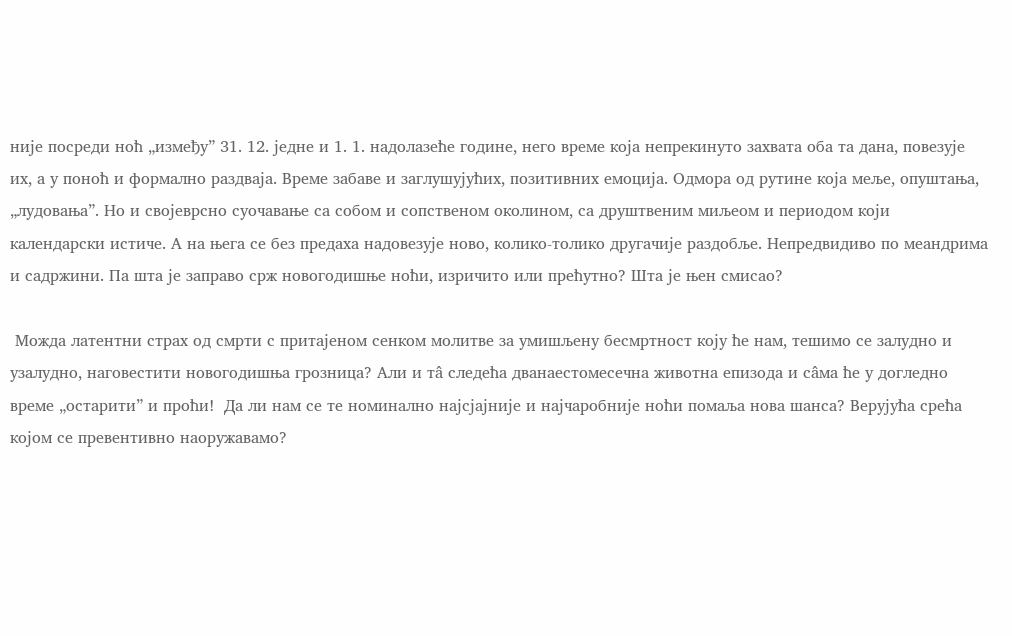није посреди ноћ „између” 31. 12. једне и 1. 1. надолазеће године, него време која непрекинуто захвата оба та дана, повезује их, а у поноћ и формално раздваја. Време забаве и заглушујућих, позитивних емоција. Одмора од рутине која меље, опуштања, „лудовања”. Но и својеврсно суочавање са собом и сопственом околином, са друштвеним миљеом и периодом који календарски истиче. А на њега се без предаха надовезује ново, колико-толико другачије раздобље. Непредвидиво по меандрима и садржини. Па шта је заправо срж новогодишње ноћи, изричито или прећутно? Шта је њен смисао?

 Можда латентни страх од смрти с притајеном сенком молитве за умишљену бесмртност коју ће нам, тешимо се залудно и узалудно, наговестити новогодишња грозница? Али и тâ следећа дванаестомесечна животна епизода и сâма ће у догледно време „остарити” и проћи!  Да ли нам се те номинално најсјајније и најчаробније ноћи помаља нова шанса? Верујућа срећа којом се превентивно наоружавамо?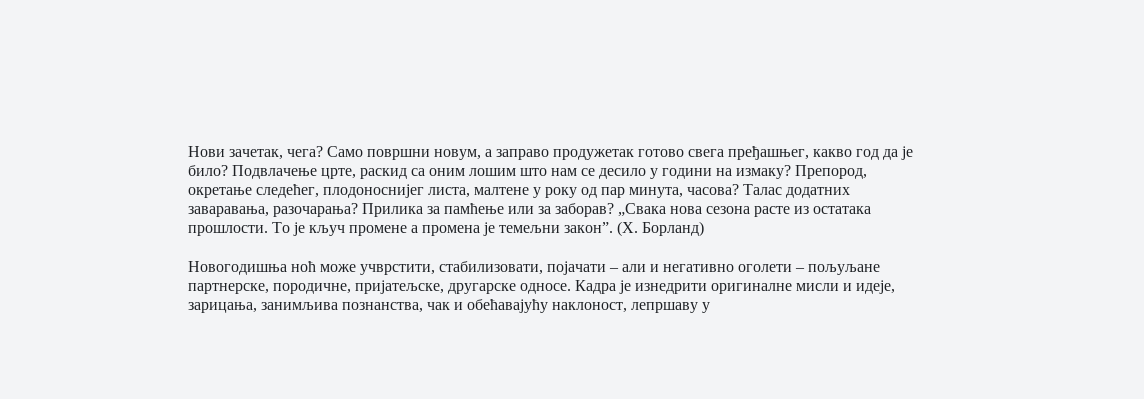Нови зачетак, чега? Само површни новум, а заправо продужетак готово свега пређашњег, какво год да је било? Подвлачење црте, раскид са оним лошим што нам се десило у години на измаку? Препород, окретање следећег, плодоноснијег листа, малтене у року од пар минута, часова? Талас додатних заваравања, разочарања? Прилика за памћење или за заборав? „Свака нова сезона расте из остатака прошлости. То је кључ промене а промена је темељни закон”. (Х. Борланд)

Новогодишња ноћ може учврстити, стабилизовати, појачати – али и негативно оголети – пољуљане партнерске, породичне, пријатељске, другарске односе. Кадра је изнедрити оригиналне мисли и идеје, зарицања, занимљива познанства, чак и обећавајућу наклоност, лепршаву у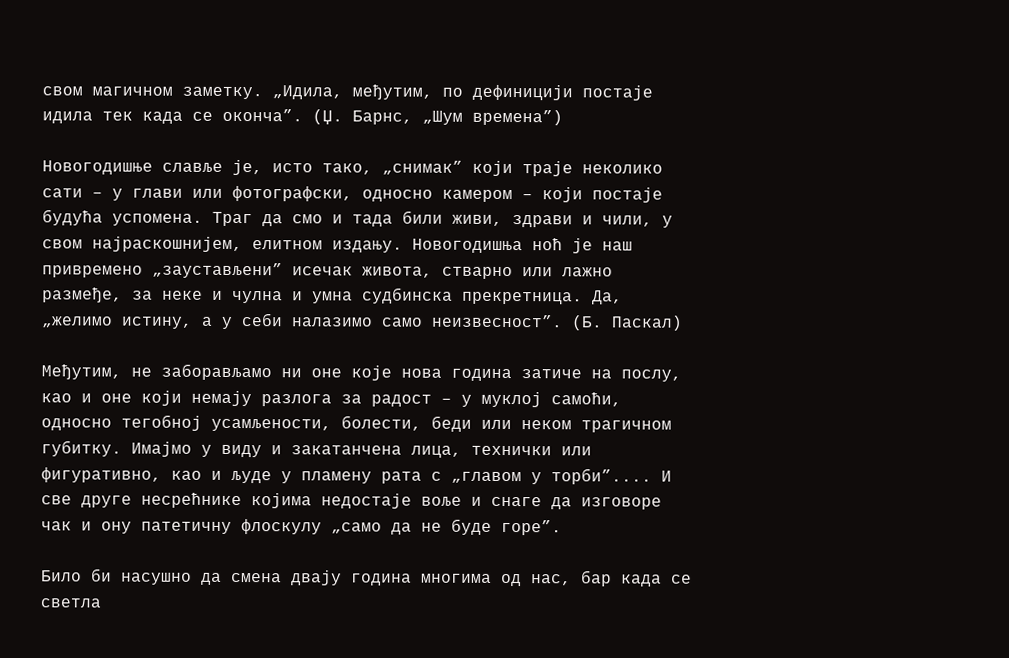свом магичном заметку. „Идила, међутим, по дефиницији постаје идила тек када се оконча”. (Џ. Барнс, „Шум времена”)

Новогодишње славље је, исто тако, „снимак” који траје неколико сати – у глави или фотографски, односно камером – који постаје будућа успомена. Траг да смо и тада били живи, здрави и чили, у свом најраскошнијем, елитном издању. Новогодишња ноћ је наш привремено „заустављени” исечак живота, стварно или лажно размеђе, за неке и чулна и умна судбинска прекретница. Да, „желимо истину, а у себи налазимо само неизвесност”. (Б. Паскал)

Међутим, не заборављамо ни оне које нова година затиче на послу, као и оне који немају разлога за радост – у муклој самоћи, односно тегобној усамљености, болести, беди или неком трагичном губитку. Имајмо у виду и закатанчена лица, технички или фигуративно, као и људе у пламену рата с „главом у торби”.... И све друге несрећнике којима недостаје воље и снаге да изговоре чак и ону патетичну флоскулу „само да не буде горе”.

Било би насушно да смена двају година многима од нас, бар када се светла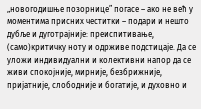„новогодишње позорнице” погасе – ако не већ у моментима присних честитки – подари и нешто дубље и дуготрајније: преиспитивање, (само)критичку ноту и одрживе подстицаје. Да се уложи индивидуални и колективни напор да се живи спокојније, мирније, безбрижније, пријатније, слободније и богатије, и духовно и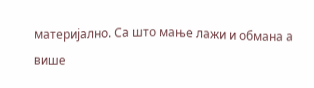материјално. Са што мање лажи и обмана а више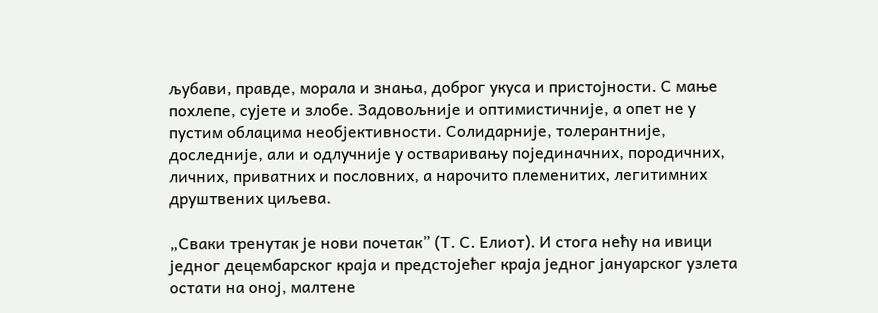љубави, правде, морала и знања, доброг укуса и пристојности. С мање похлепе, сујете и злобе. Задовољније и оптимистичније, а опет не у пустим облацима необјективности. Солидарније, толерантније, доследније, али и одлучније у остваривању појединачних, породичних, личних, приватних и пословних, а нарочито племенитих, легитимних друштвених циљева.

„Сваки тренутак је нови почетак” (Т. С. Елиот). И стога нећу на ивици једног децембарског краја и предстојећег краја једног јануарског узлета остати на оној, малтене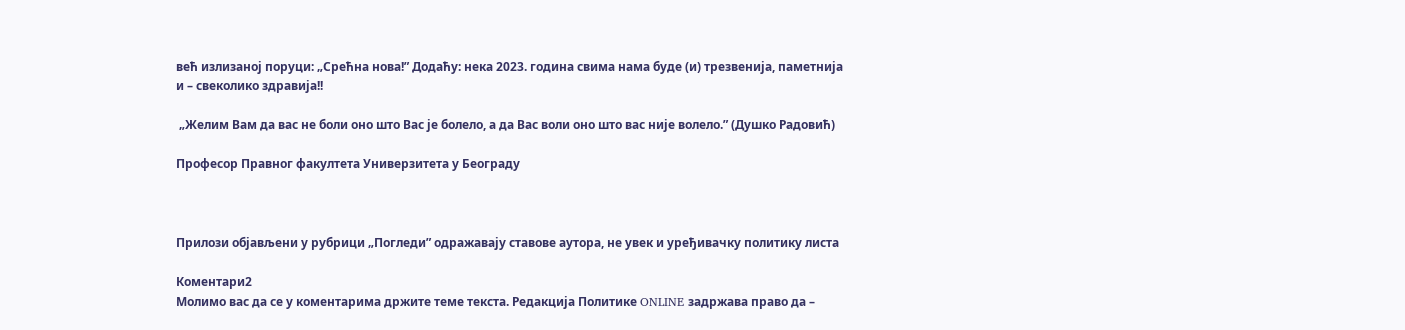већ излизаној поруци: „Срећна нова!” Додаћу: нека 2023. година свима нама буде (и) трезвенија, паметнија и – свеколико здравија!!

 „Желим Вам да вас не боли оно што Вас је болело, а да Вас воли оно што вас није волело.” (Душко Радовић)

Професор Правног факултета Универзитета у Београду



Прилози објављени у рубрици „Погледи” одражавају ставове аутора, не увек и уређивачку политику листa

Коментари2
Молимо вас да се у коментарима држите теме текста. Редакција Политике ONLINE задржава право да –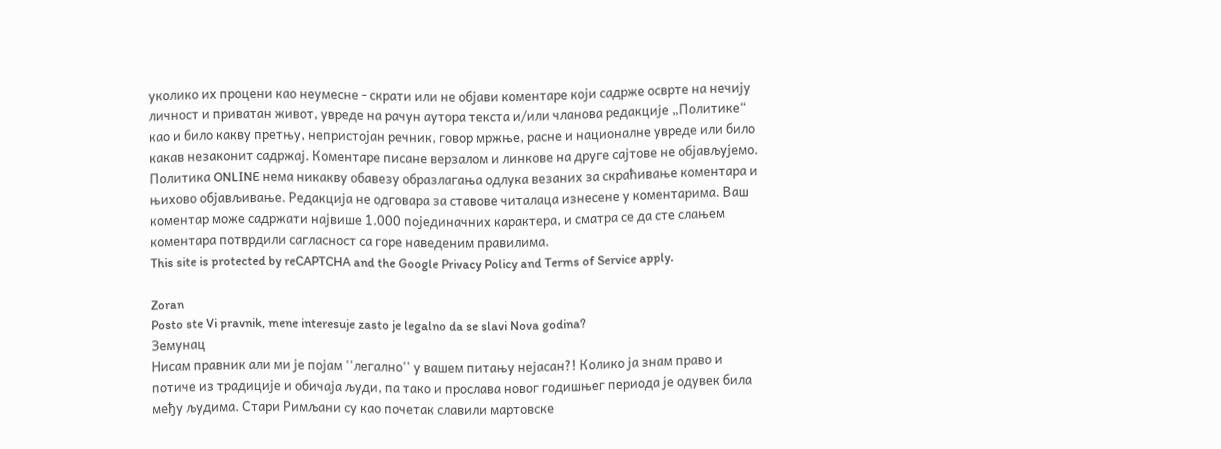уколико их процени као неумесне - скрати или не објави коментаре који садрже осврте на нечију личност и приватан живот, увреде на рачун аутора текста и/или чланова редакције „Политике“ као и било какву претњу, непристојан речник, говор мржње, расне и националне увреде или било какав незаконит садржај. Коментаре писане верзалом и линкове на друге сајтове не објављујемо. Политика ONLINE нема никакву обавезу образлагања одлука везаних за скраћивање коментара и њихово објављивање. Редакција не одговара за ставове читалаца изнесене у коментарима. Ваш коментар може садржати највише 1.000 појединачних карактера, и сматра се да сте слањем коментара потврдили сагласност са горе наведеним правилима.
This site is protected by reCAPTCHA and the Google Privacy Policy and Terms of Service apply.

Zoran
Posto ste Vi pravnik, mene interesuje zasto je legalno da se slavi Nova godina?
Земунац
Нисам правник али ми је појам ''легално'' у вашем питању нејасан?! Колико ја знам право и потиче из традиције и обичаја људи, па тако и прослава новог годишњег периода је одувек била међу људима. Стари Римљани су као почетак славили мартовске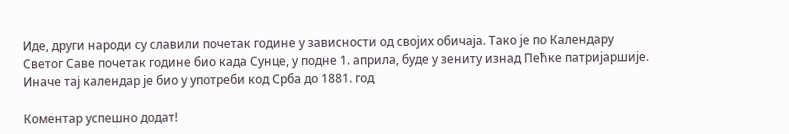Иде, други народи су славили почетак године у зависности од својих обичаја. Тако је по Календару Светог Саве почетак године био када Сунце, у подне 1. априла, буде у зениту изнад Пећке патријаршије. Иначе тај календар је био у употреби код Срба до 1881. год

Комeнтар успeшно додат!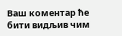Ваш комeнтар ћe бити видљив чим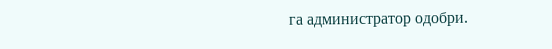га администратор одобри.